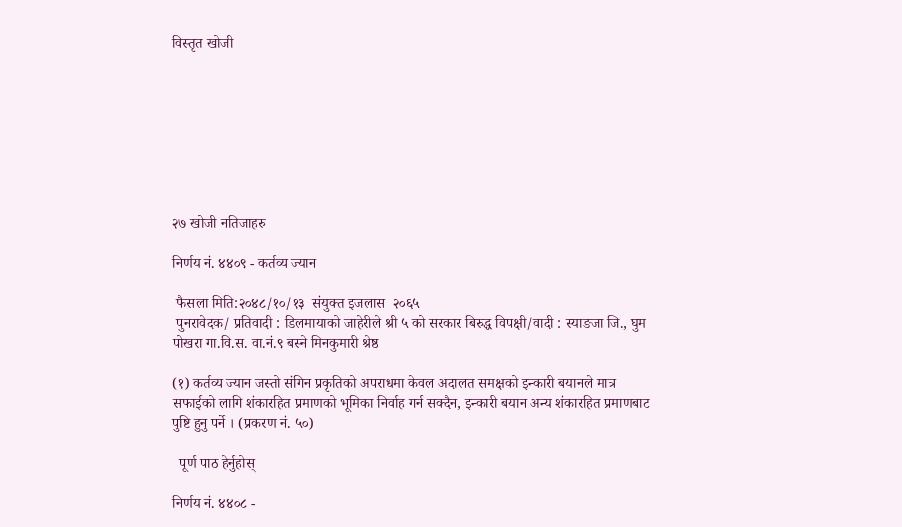विस्तृत खोजी








२७ खोजी नतिजाहरु

निर्णय नं. ४४०९ - कर्तव्य ज्यान

 फैसला मिति:२०४८/१०/१३  संयुक्त इजलास  २०६५
 पुनरावेदक/ प्रतिवादी : डिलमायाको जाहेरीले श्री ५ को सरकार बिरुद्ध विपक्षी/वादी : स्याङजा जि., घुम पोखरा गा.वि.स. वा.नं.९ बस्ने मिनकुमारी श्रेष्ठ

(१) कर्तव्य ज्यान जस्तो संगिन प्रकृतिको अपराधमा केवल अदालत समक्षको इन्कारी बयानले मात्र सफाईको लागि शंकारहित प्रमाणको भूमिका निर्वाह गर्न सक्दैन, इन्कारी बयान अन्य शंकारहित प्रमाणबाट पुष्टि हुनु पर्ने । (प्रकरण नं. ५०)

  पूर्ण पाठ हेर्नुहोस्

निर्णय नं. ४४०८ -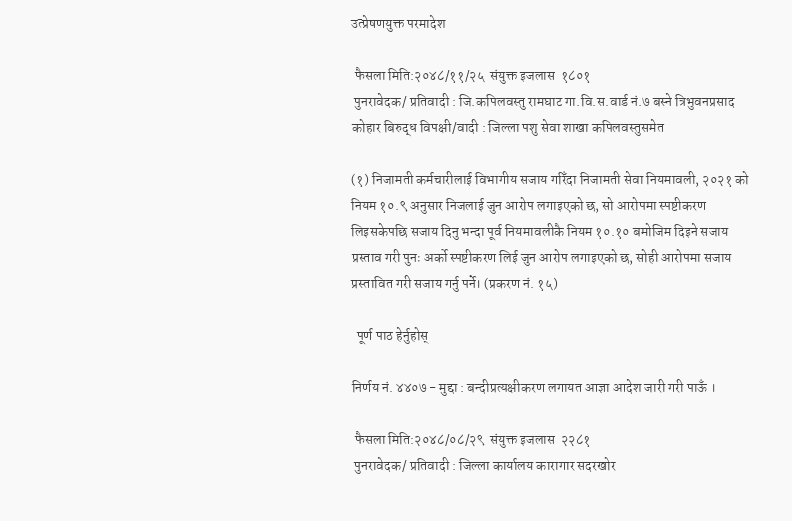उत्प्रेषणयुक्त परमादेश

 फैसला मिति:२०४८/११/२५  संयुक्त इजलास  १८०१
 पुनरावेदक/ प्रतिवादी : जि.कपिलवस्तु रामघाट गा.वि.स.वार्ड नं.७ बस्ने त्रिभुवनप्रसाद कोहार बिरुद्ध विपक्षी/वादी : जिल्ला पशु सेवा शाखा कपिलवस्तुसमेत

(१) निजामती कर्मचारीलाई विभागीय सजाय गरिँदा निजामती सेवा नियमावली, २०२१ को नियम १०.९ अनुसार निजलाई जुन आरोप लगाइएको छ, सो आरोपमा स्पष्टीकरण लिइसकेपछि सजाय दिनु भन्दा पूर्व नियमावलीकै नियम १०.१० बमोजिम दिइने सजाय प्रस्ताव गरी पुनः अर्को स्पष्टीकरण लिई जुन आरोप लगाइएको छ, सोही आरोपमा सजाय प्रस्तावित गरी सजाय गर्नु पर्ने। (प्रकरण नं. १५)

  पूर्ण पाठ हेर्नुहोस्

निर्णय नं. ४४०७ - मुद्दा : बन्दीप्रत्यक्षीकरण लगायत आज्ञा आदेश जारी गरी पाऊँ ।

 फैसला मिति:२०४८/०८/२९  संयुक्त इजलास  २२८१
 पुनरावेदक/ प्रतिवादी : जिल्ला कार्यालय कारागार सदरखोर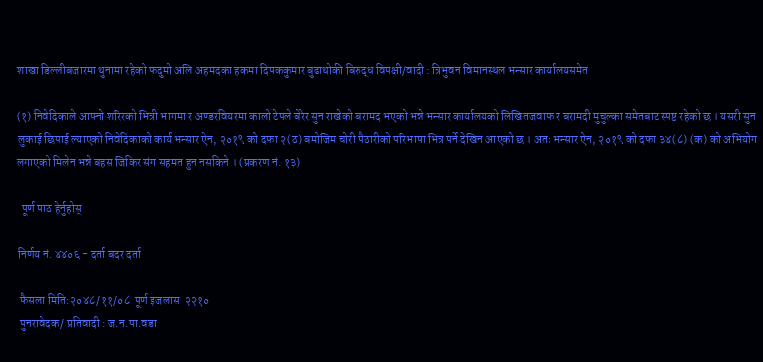शाखा डिल्लीबजारमा थुनामा रहेको फदुमो अलि अहमदका हकमा दिपककुमार बुढाथोकी बिरुद्ध विपक्षी/वादी : त्रिभुवन विमानस्थल भन्सार कार्यालयसमेत

(१) निवेदिकाले आफ्नो शरिरको भित्री भागमा र अण्डरवियरमा कालो टेपले बेरेर सुन राखेको बरामद भएको भन्ने भन्सार कार्यालयको लिखितजवाफ र बरामदी मुचुल्का समेतबाट स्पष्ट रहेको छ । यसरी सुन लुकाई छिपाई ल्याएको निवेदिकाको कार्य भन्सार ऐन, २०१९ को दफा २(ठ) बमोजिम चोरी पैठारीको परिभाषा भित्र पर्ने देखिन आएको छ । अतः भन्सार ऐन, २०१९ को दफा ३४(८) (क) को अभियोग लगाएको मिलेन भन्ने बहस जिकिर संग सहमत हुन नसकिने । (प्रकरण नं. १३)

  पूर्ण पाठ हेर्नुहोस्

निर्णय नं. ४४०६ - दर्ता बदर दर्ता

 फैसला मिति:२०४८/११/०८  पूर्ण इजलास  २२१०
 पुनरावेदक/ प्रतिवादी : ज.न.पा.वडा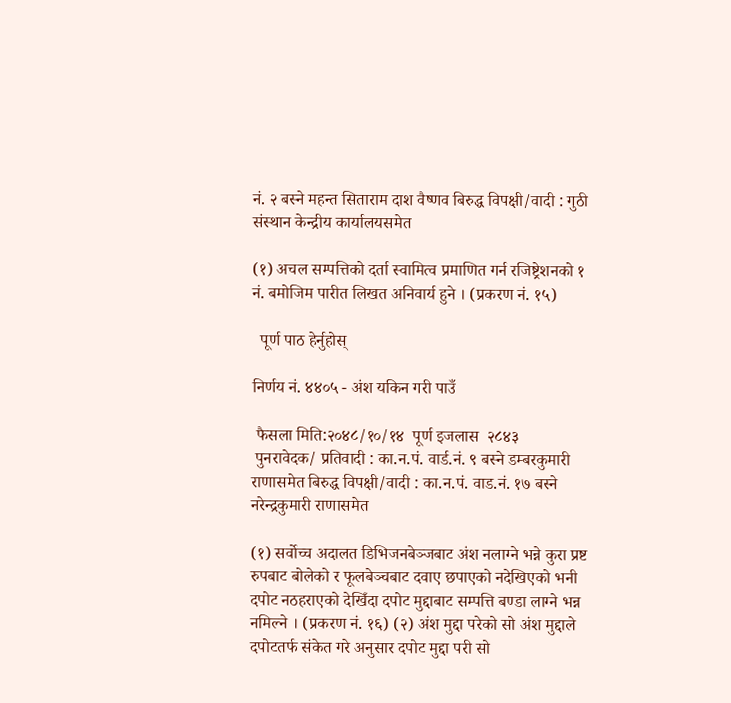नं. २ बस्ने महन्त सिताराम दाश वैष्णव बिरुद्ध विपक्षी/वादी : गुठी संस्थान केन्द्रीय कार्यालयसमेत

(१) अचल सम्पत्तिको दर्ता स्वामित्व प्रमाणित गर्न रजिष्ट्रेशनको १ नं. बमोजिम पारीत लिखत अनिवार्य हुने । (प्रकरण नं. १५)

  पूर्ण पाठ हेर्नुहोस्

निर्णय नं. ४४०५ - अंश यकिन गरी पाउँ

 फैसला मिति:२०४८/१०/१४  पूर्ण इजलास  २८४३
 पुनरावेदक/ प्रतिवादी : का.न.पं. वार्ड.नं. ९ बस्ने डम्बरकुमारी राणासमेत बिरुद्ध विपक्षी/वादी : का.न.पं. वाड.नं. १७ बस्ने नरेन्द्रकुमारी राणासमेत

(१) सर्वोच्च अदालत डिभिजनबेञ्जबाट अंश नलाग्ने भन्ने कुरा प्रष्ट रुपबाट बोलेको र फूलबेञ्चबाट दवाए छपाएको नदेखिएको भनी दपोट नठहराएको देखिँदा दपोट मुद्दाबाट सम्पत्ति बण्डा लाग्ने भन्न नमिल्ने । (प्रकरण नं. १६) (२) अंश मुद्दा परेको सो अंश मुद्दाले दपोटतर्फ संकेत गरे अनुसार दपोट मुद्दा परी सो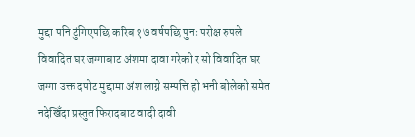मुद्दा पनि टुंगिएपछि करिब १७ वर्षपछि पुनः परोक्ष रुपले विवादित घर जग्गाबाट अंशमा दावा गरेको र सो विवादित घर जग्गा उक्त दपोट मुद्दामा अंश लाग्ने सम्पत्ति हो भनी बोलेको समेत नदेखिँदा प्रस्तुत फिरादबाट वादी दावी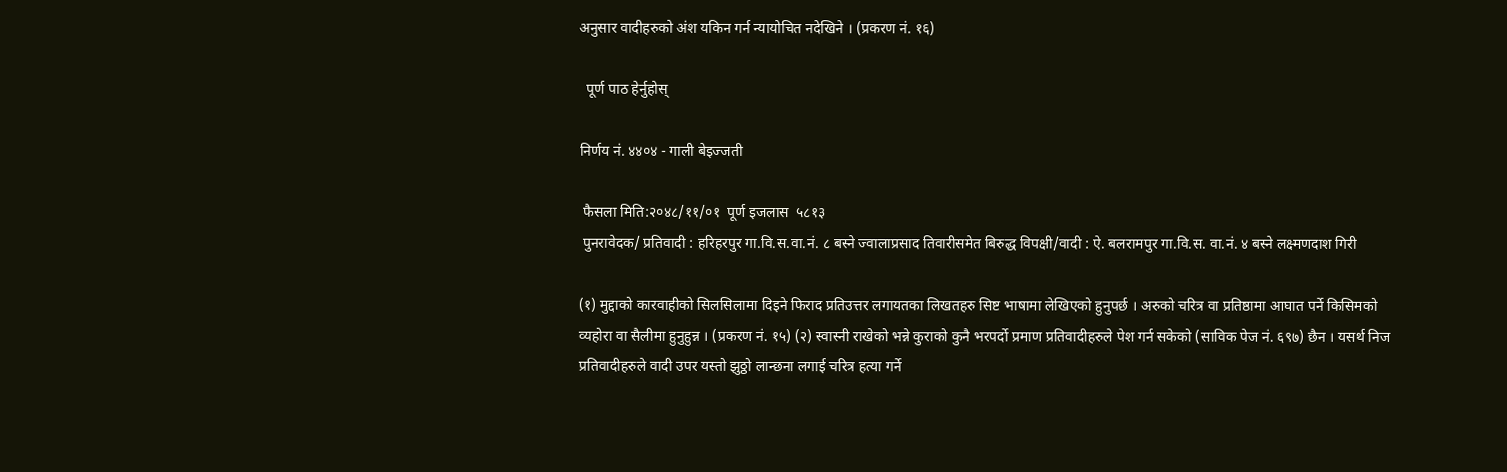अनुसार वादीहरुको अंश यकिन गर्न न्यायोचित नदेखिने । (प्रकरण नं. १६)

  पूर्ण पाठ हेर्नुहोस्

निर्णय नं. ४४०४ - गाली बेइज्जती

 फैसला मिति:२०४८/११/०१  पूर्ण इजलास  ५८१३
 पुनरावेदक/ प्रतिवादी : हरिहरपुर गा.वि.स.वा.नं. ८ बस्ने ज्वालाप्रसाद तिवारीसमेत बिरुद्ध विपक्षी/वादी : ऐ. बलरामपुर गा.वि.स. वा.नं. ४ बस्ने लक्ष्मणदाश गिरी

(१) मुद्दाको कारवाहीको सिलसिलामा दिइने फिराद प्रतिउत्तर लगायतका लिखतहरु सिष्ट भाषामा लेखिएको हुनुपर्छ । अरुको चरित्र वा प्रतिष्ठामा आघात पर्ने किसिमको व्यहोरा वा सैलीमा हुनुहुन्न । (प्रकरण नं. १५) (२) स्वास्नी राखेको भन्ने कुराको कुनै भरपर्दो प्रमाण प्रतिवादीहरुले पेश गर्न सकेको (साविक पेज नं. ६९७) छैन । यसर्थ निज प्रतिवादीहरुले वादी उपर यस्तो झुठ्ठो लान्छना लगाई चरित्र हत्या गर्ने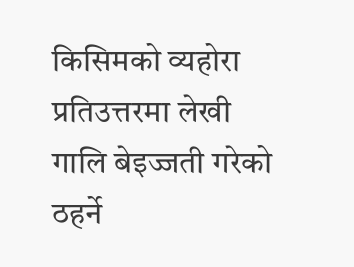किसिमको व्यहोरा प्रतिउत्तरमा लेखी गालि बेइज्जती गरेको ठहर्ने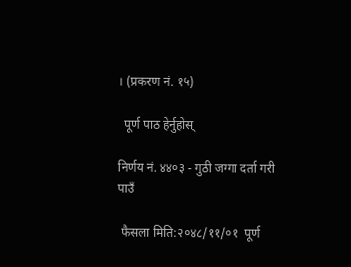। (प्रकरण नं. १५)

  पूर्ण पाठ हेर्नुहोस्

निर्णय नं. ४४०३ - गुठी जग्गा दर्ता गरी पाउँ

 फैसला मिति:२०४८/११/०१  पूर्ण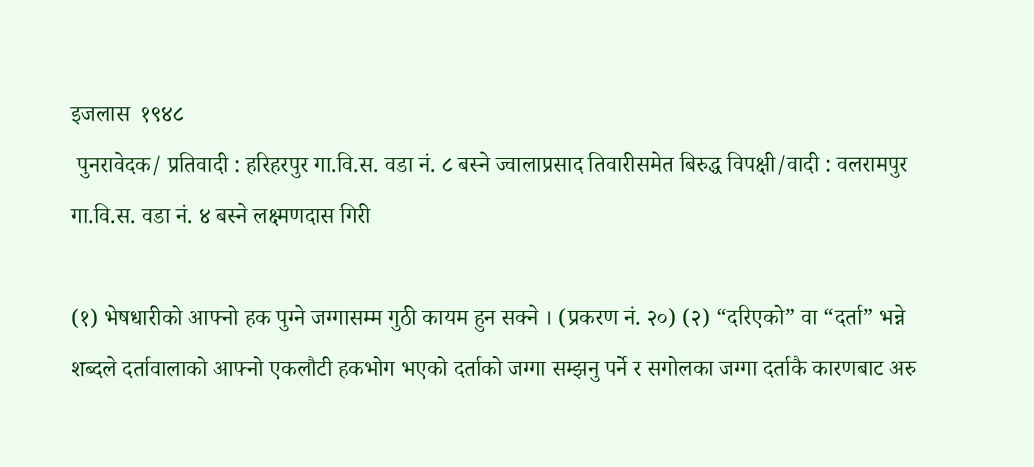इजलास  १९४८
 पुनरावेदक/ प्रतिवादी : हरिहरपुर गा.वि.स. वडा नं. ८ बस्ने ज्वालाप्रसाद तिवारीसमेत बिरुद्ध विपक्षी/वादी : वलरामपुर गा.वि.स. वडा नं. ४ बस्ने लक्ष्मणदास गिरी

(१) भेषधारीको आफ्नो हक पुग्ने जग्गासम्म गुठी कायम हुन सक्ने । (प्रकरण नं. २०) (२) “दरिएको” वा “दर्ता” भन्ने शब्दले दर्तावालाको आफ्नो एकलौटी हकभोग भएको दर्ताको जग्गा सम्झनु पर्ने र सगोलका जग्गा दर्ताकै कारणबाट अरु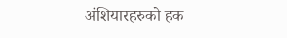अंशियारहरुको हक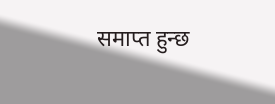समाप्त हुन्छ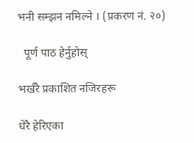भनी सम्झन नमिल्ने । (प्रकरण नं. २०)

  पूर्ण पाठ हेर्नुहोस्

भर्खरै प्रकाशित नजिरहरू

धेरै हेरिएका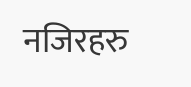नजिरहरु